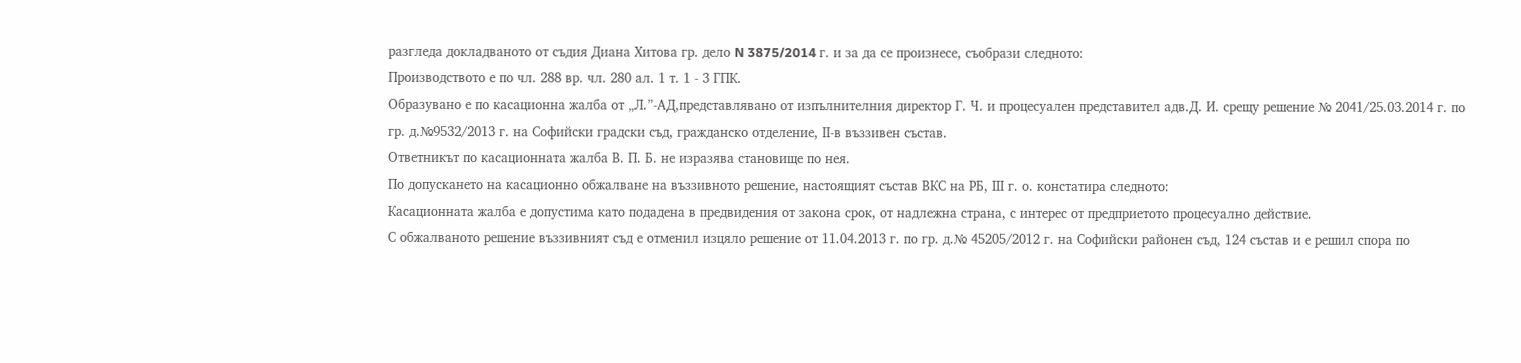разгледа докладваното от съдия Диана Хитова гр. дело N 3875/2014 г. и за да се произнесе, съобрази следното:
Производството е по чл. 288 вр. чл. 280 ал. 1 т. 1 - 3 ГПК.
Образувано е по касационна жалба от „Л.”-АД,представлявано от изпълнителния директор Г. Ч. и процесуален представител адв.Д. И. срещу решение № 2041/25.03.2014 г. по гр. д.№9532/2013 г. на Софийски градски съд, гражданско отделение, ІІ-в въззивен състав.
Ответникът по касационната жалба В. П. Б. не изразява становище по нея.
По допускането на касационно обжалване на въззивното решение, настоящият състав ВКС на РБ, ІІІ г. о. констатира следното:
Касационната жалба е допустима като подадена в предвидения от закона срок, от надлежна страна, с интерес от предприетото процесуално действие.
С обжалваното решение въззивният съд е отменил изцяло решение от 11.04.2013 г. по гр. д.№ 45205/2012 г. на Софийски районен съд, 124 състав и е решил спора по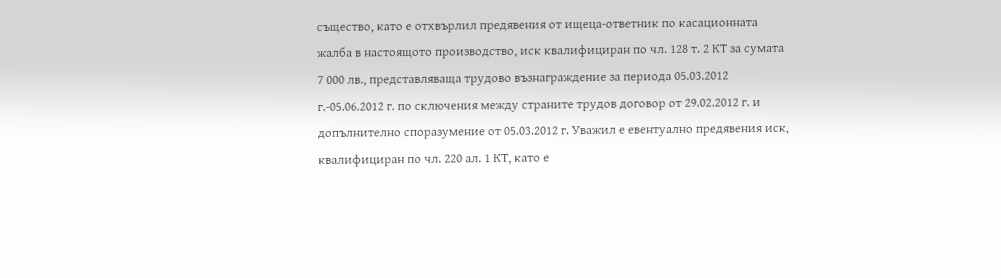същество, като е отхвърлил предявения от ищеца-ответник по касационната жалба в настоящото производство, иск квалифициран по чл. 128 т. 2 КТ за сумата 7 000 лв., представляваща трудово възнаграждение за периода 05.03.2012 г.-05.06.2012 г. по сключения между страните трудов договор от 29.02.2012 г. и допълнително споразумение от 05.03.2012 г. Уважил е евентуално предявения иск, квалифициран по чл. 220 ал. 1 КТ, като е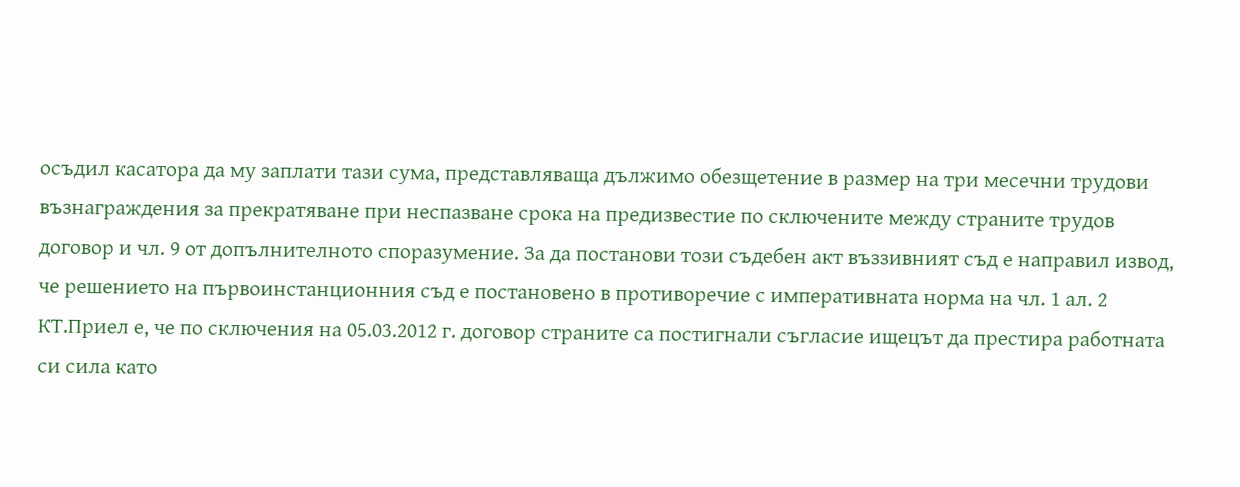осъдил касатора да му заплати тази сума, представляваща дължимо обезщетение в размер на три месечни трудови възнаграждения за прекратяване при неспазване срока на предизвестие по сключените между страните трудов договор и чл. 9 от допълнителното споразумение. За да постанови този съдебен акт въззивният съд е направил извод, че решението на първоинстанционния съд е постановено в противоречие с императивната норма на чл. 1 ал. 2 КТ.Приел е, че по сключения на 05.03.2012 г. договор страните са постигнали съгласие ищецът да престира работната си сила като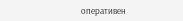оперативен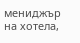мениджър на хотела,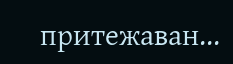притежаван...